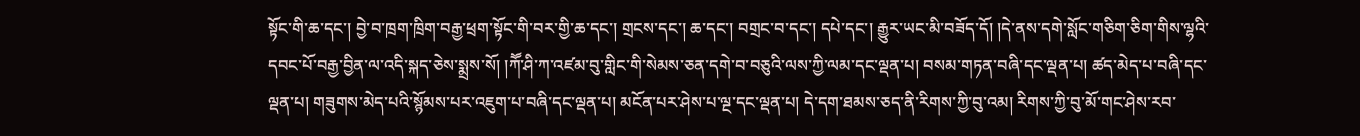སྟོང་གི་ཆ་དང་། བྱེ་བ་ཁྲག་ཁྲིག་བརྒྱ་ཕྲག་སྟོང་གི་བར་གྱི་ཆ་དང་། གྲངས་དང་། ཆ་དང་། བགྲང་བ་དང་། དཔེ་དང་། རྒྱུར་ཡང་མི་བཟོད་དོ། །དེ་ནས་དགེ་སློང་གཅིག་ཅིག་གིས་ལྷའི་དབང་པོ་བརྒྱ་བྱིན་ལ་འདི་སྐད་ཅེས་སྨྲས་སོ། །ཀཽ་ཤི་ཀ་འཛམ་བུ་གླིང་གི་སེམས་ཅན་དགེ་བ་བཅུའི་ལས་ཀྱི་ལམ་དང་ལྡན་པ། བསམ་གཏན་བཞི་དང་ལྡན་པ། ཚད་མེད་པ་བཞི་དང་ལྡན་པ། གཟུགས་མེད་པའི་སྙོམས་པར་འཇུག་པ་བཞི་དང་ལྡན་པ། མངོན་པར་ཤེས་པ་ལྔ་དང་ལྡན་པ། དེ་དག་ཐམས་ཅད་ནི་རིགས་ཀྱི་བུ་འམ། རིགས་ཀྱི་བུ་མོ་གང་ཤེས་རབ་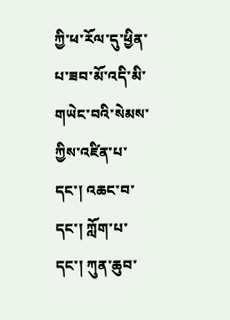ཀྱི་ཕ་རོལ་དུ་ཕྱིན་པ་ཟབ་མོ་འདི་མི་གཡེང་བའི་སེམས་ཀྱིས་འཛིན་པ་དང་། འཆང་བ་དང་། ཀློག་པ་དང་། ཀུན་ཆུབ་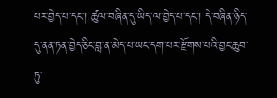པར་བྱེད་པ་དང་། ཚུལ་བཞིན་དུ་ཡིད་ལ་བྱེད་པ་དང་། དེ་བཞིན་ཉིད་དུ་ནན་ཏན་བྱེད་ཅིང་བླ་ན་མེད་པ་ཡང་དག་པར་རྫོགས་པའི་བྱང་ཆུབ་ཏུ་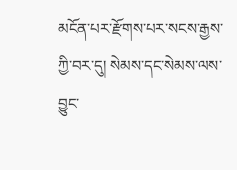མངོན་པར་རྫོགས་པར་སངས་རྒྱས་ཀྱི་བར་དུ། སེམས་དང་སེམས་ལས་བྱུང་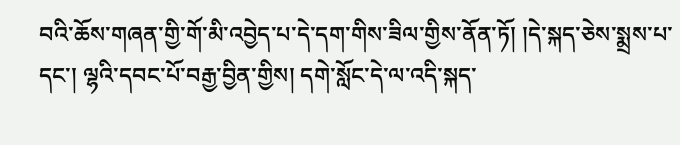བའི་ཆོས་གཞན་གྱི་གོ་མི་འབྱེད་པ་དེ་དག་གིས་ཟིལ་གྱིས་ནོན་ཏོ། །དེ་སྐད་ཅེས་སྨྲས་པ་དང་། ལྷའི་དབང་པོ་བརྒྱ་བྱིན་གྱིས། དགེ་སློང་དེ་ལ་འདི་སྐད་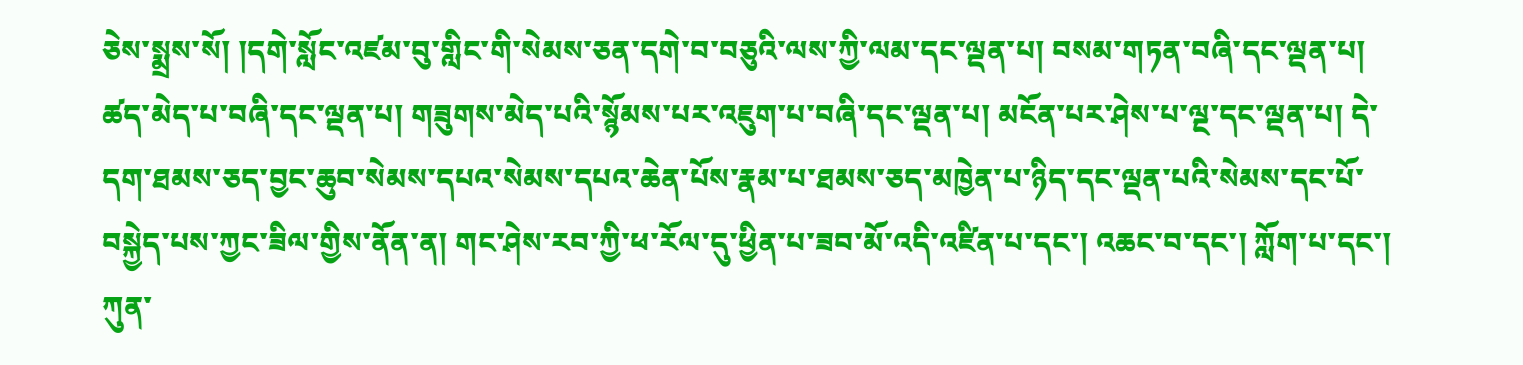ཅེས་སྨྲས་སོ། །དགེ་སློང་འཛམ་བུ་གླིང་གི་སེམས་ཅན་དགེ་བ་བཅུའི་ལས་ཀྱི་ལམ་དང་ལྡན་པ། བསམ་གཏན་བཞི་དང་ལྡན་པ། ཚད་མེད་པ་བཞི་དང་ལྡན་པ། གཟུགས་མེད་པའི་སྙོམས་པར་འཇུག་པ་བཞི་དང་ལྡན་པ། མངོན་པར་ཤེས་པ་ལྔ་དང་ལྡན་པ། དེ་དག་ཐམས་ཅད་བྱང་ཆུབ་སེམས་དཔའ་སེམས་དཔའ་ཆེན་པོས་རྣམ་པ་ཐམས་ཅད་མཁྱེན་པ་ཉིད་དང་ལྡན་པའི་སེམས་དང་པོ་བསྐྱེད་པས་ཀྱང་ཟིལ་གྱིས་ནོན་ན། གང་ཤེས་རབ་ཀྱི་ཕ་རོལ་དུ་ཕྱིན་པ་ཟབ་མོ་འདི་འཛིན་པ་དང་། འཆང་བ་དང་། ཀློག་པ་དང་། ཀུན་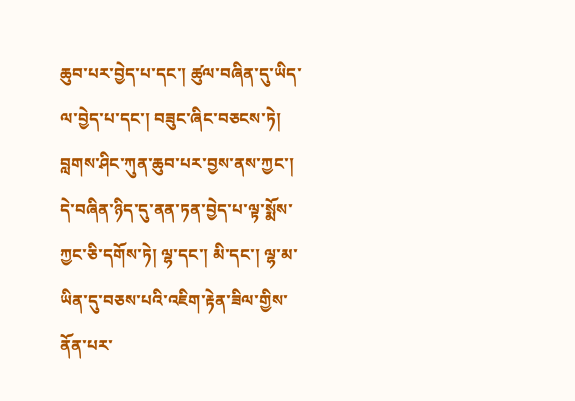ཆུབ་པར་བྱེད་པ་དང་། ཚུལ་བཞིན་དུ་ཡིད་ལ་བྱེད་པ་དང་། བཟུང་ཞིང་བཅངས་ཏེ། བླགས་ཤིང་ཀུན་ཆུབ་པར་བྱས་ནས་ཀྱང་། དེ་བཞིན་ཉིད་དུ་ནན་ཏན་བྱེད་པ་ལྟ་སྨོས་ཀྱང་ཅི་དགོས་ཏེ། ལྷ་དང་། མི་དང་། ལྷ་མ་ཡིན་དུ་བཅས་པའི་འཇིག་རྟེན་ཟིལ་གྱིས་ནོན་པར་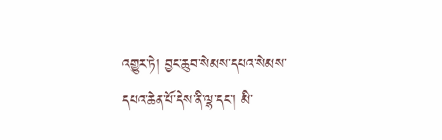འགྱུར་ཏེ། བྱང་ཆུབ་སེམས་དཔའ་སེམས་དཔའ་ཆེན་པོ་དེས་ནི་ལྷ་དང་། མི་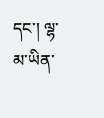དང་། ལྷ་མ་ཡིན་